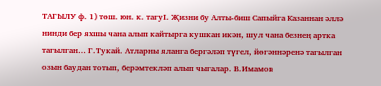ТАГЫЛУ ф. 1) төш. юн. к. тагуI. Җизни бу Алты-биш Сапыйга Казаннан әллә нинди бер яхшы чана алып кайтырга кушкан икән, шул чана безнең артка тагылган… Г.Тукай. Атларны яланга бергәләп түгел, йөгәннәренә тагылган озын баудан тотып, берәмтекләп алып чыгалар. В.Имамов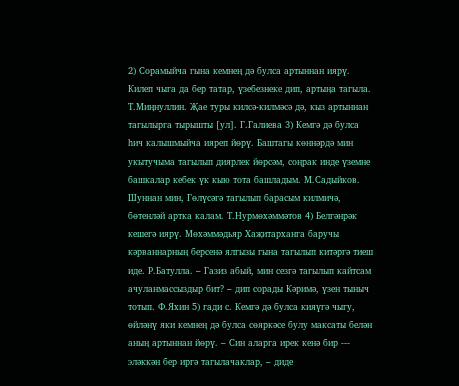2) Сорамыйча гына кемнең дә булса артыннан иярү. Килеп чыга да бер татар, үзебезнеке дип, артыңа тагыла. Т.Миңнуллин. Җае туры килсә-килмәсә дә, кыз артыннан тагылырга тырышты [ул]. Г.Галиева 3) Кемгә дә булса һич калышмыйча ияреп йөрү. Баштагы көннәрдә мин укытучыма тагылып диярлек йөрсәм, соңрак инде үземне башкалар кебек үк кыю тота башладым. М.Садыйков. Шуннан мин, Гөлүсәгә тагылып барасым килмичә, бөтенләй артка калам. Т.Нурмөхәммәтов 4) Белгәнрәк кешегә иярү. Мөхәммәдьяр Хаҗитарханга баручы кәрваннарның берсенә ялгызы гына тагылып китәргә тиеш иде. Р.Батулла. – Газиз абый, мин сезгә тагылып кайтсам ачуланмассыздыр бит? – дип сорады Кәримә, үзен тыныч тотып. Ф.Яхин 5) гади с. Кемгә дә булса кияүгә чыгу, өйләнү яки кемнең дә булса сөяркәсе булу максаты белән аның артыннан йөрү. – Син аларга ирек кенә бир --- эләккән бер иргә тагылачаклар, – диде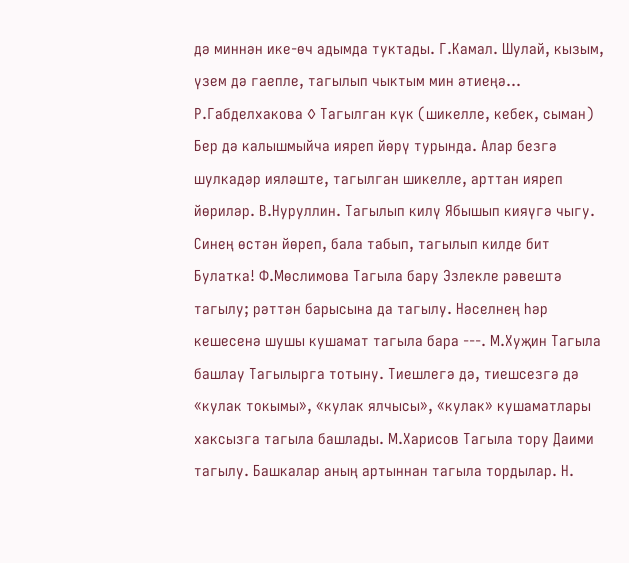дә миннән ике-өч адымда туктады. Г.Камал. Шулай, кызым, үзем дә гаепле, тагылып чыктым мин әтиеңә… Р.Габделхакова ◊ Тагылган күк (шикелле, кебек, сыман) Бер дә калышмыйча ияреп йөрү турында. Алар безгә шулкадәр ияләште, тагылган шикелле, арттан ияреп йөриләр. В.Нуруллин. Тагылып килү Ябышып кияүгә чыгу. Синең өстән йөреп, бала табып, тагылып килде бит Булатка! Ф.Мөслимова Тагыла бару Эзлекле рәвештә тагылу; рәттән барысына да тагылу. Нәселнең һәр кешесенә шушы кушамат тагыла бара ---. М.Хуҗин Тагыла башлау Тагылырга тотыну. Тиешлегә дә, тиешсезгә дә «кулак токымы», «кулак ялчысы», «кулак» кушаматлары хаксызга тагыла башлады. М.Харисов Тагыла тору Даими тагылу. Башкалар аның артыннан тагыла тордылар. Н.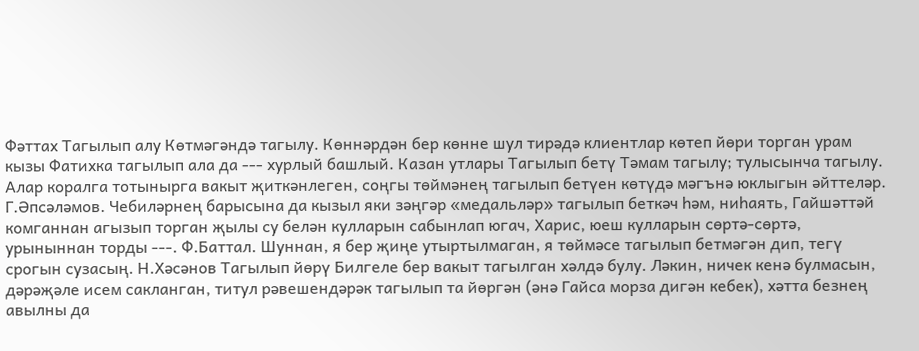Фәттах Тагылып алу Көтмәгәндә тагылу. Көннәрдән бер көнне шул тирәдә клиентлар көтеп йөри торган урам кызы Фатихка тагылып ала да --- хурлый башлый. Казан утлары Тагылып бетү Тәмам тагылу; тулысынча тагылу. Алар коралга тотынырга вакыт җиткәнлеген, соңгы төймәнең тагылып бетүен көтүдә мәгънә юклыгын әйттеләр. Г.Әпсәләмов. Чебиләрнең барысына да кызыл яки зәңгәр «медальләр» тагылып беткәч һәм, ниһаять, Гайшәттәй комганнан агызып торган җылы су белән кулларын сабынлап югач, Харис, юеш кулларын сөртә-сөртә, урыныннан торды ---. Ф.Баттал. Шуннан, я бер җиңе утыртылмаган, я төймәсе тагылып бетмәгән дип, тегү срогын сузасың. Н.Хәсәнов Тагылып йөрү Билгеле бер вакыт тагылган хәлдә булу. Ләкин, ничек кенә булмасын, дәрәҗәле исем сакланган, титул рәвешендәрәк тагылып та йөргән (әнә Гайса морза дигән кебек), хәтта безнең авылны да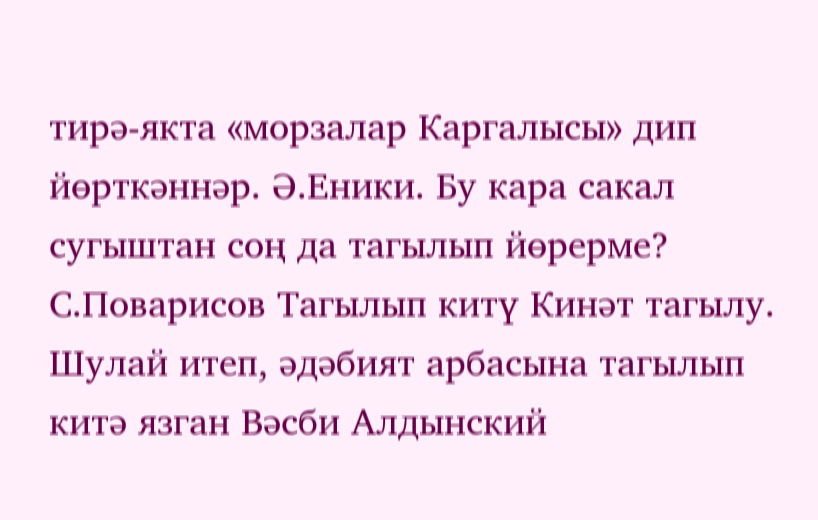тирә-якта «морзалар Каргалысы» дип йөрткәннәр. Ә.Еники. Бу кара сакал сугыштан соң да тагылып йөрерме? С.Поварисов Тагылып китү Кинәт тагылу. Шулай итеп, әдәбият арбасына тагылып китә язган Вәсби Алдынский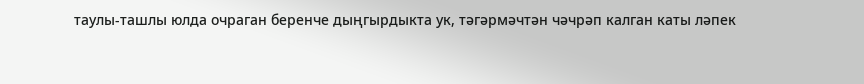таулы-ташлы юлда очраган беренче дыңгырдыкта ук, тәгәрмәчтән чәчрәп калган каты ләпек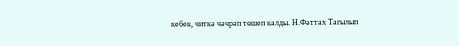кебек, читкә чәчрәп төшеп калды. Н.Фәттах Тагылып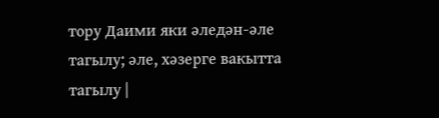тору Даими яки әледән-әле тагылу; әле, хәзерге вакытта тагылу |